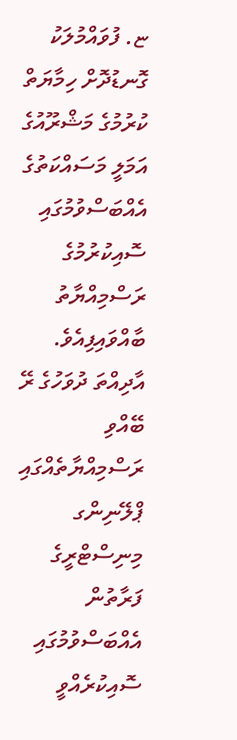ޏ. ފުވައްމުލަކު ގޮނޑުދޮށް ހިމާޔަތް ކުރުމުގެ މަޝްރޫއުގެ އަމަލީ މަސައްކަތުގެ އެއްބަސްވުމުގައި ސޮއިކުރުމުގެ ރަސްމިއްޔާތު ބާއްވައިފިއެވެ.
އާދިއްތަ ދުވަހުގެ ރޭ ބޭއްވި ރަސްމިއްޔާތެއްގައި ޕްލޭނިންގ މިނިސްޓްރީގެ ފަރާތުން އެއްބަސްވުމުގައި ސޮއިކުރެއްވީ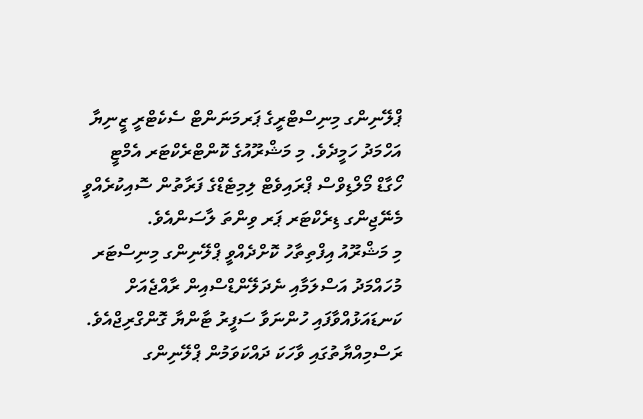ޕްލޭނިންގ މިނިސްޓްރީގެ ޕަރމަނަންޓް ސެކެޓްރީ ޒީނިޔާ އަހްމަދު ހަމީދެވެ. މި މަޝްރޫއުގެ ކޮންޓްރެކްޓަރ އެމްޓީ ހޯގާޑް މޯލްޑިވްސް ޕްރައިވެޓް ލިމިޓެޑްގެ ފަރާތުން ސޮއިކުރެއްވީ މެނޭޖިންގ ޑިރެކްޓަރ ޕަރ ވިންތަ ލާސަންއެވެ.
މި މަޝްރޫއު އިފްތިތާހު ކޮށްދެއްވީ ޕްލޭނިންގ މިނިސްޓަރ މުހައްމަދު އަސްލަމާއި ނެދަލޭންޑްސްއިން ރާއްޖެއަށް ކަނޑައަޅުއްވާފައި ހުންނަވާ ސަފީރު ޓާންޔާ ގޮންގްރިޖްއެވެ.
ރަސްމިއްޔާތުގައި ވާހަކަ ދައްކަވަމުން ޕްލޭނިންގ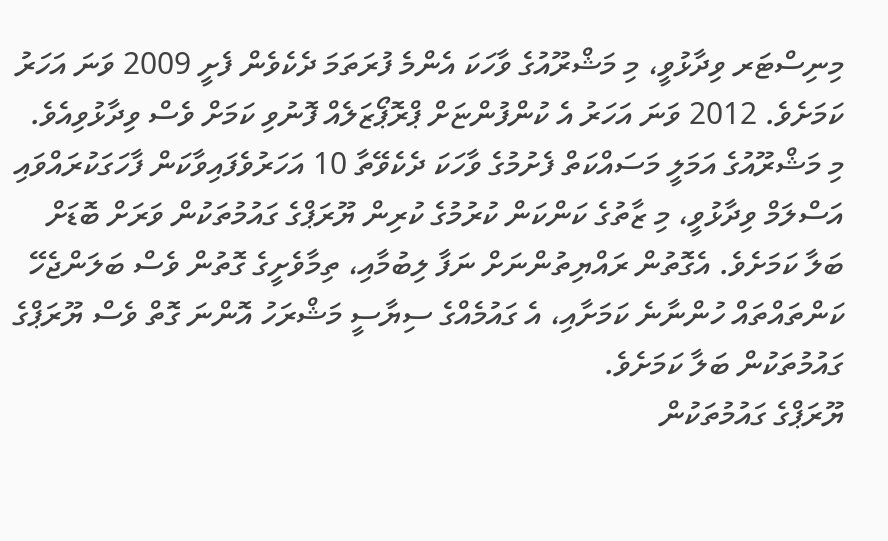މިނިސްޓަރ ވިދާޅުވީ، މި މަޝްރޫއުގެ ވާހަކަ އެންމެ ފުރަތަމަ ދެކެވެން ފެށީ 2009 ވަނަ އަހަރު ކަމަށެވެ. 2012 ވަނަ އަހަރު އެ ކުންފުންޏަށް ޕްރޮޕޯޒަލެއް ފޮނުވި ކަމަށް ވެސް ވިދާޅުވިއެވެ.
މި މަޝްރޫއުގެ އަމަލީ މަސައްކަތް ފެށުމުގެ ވާހަކަ ދެކެވޭތާ 10 އަހަރުވެފައިވާކަން ފާހަގަކުރައްވައި އަސްލަމް ވިދާޅުވީ، މި ޒާތުގެ ކަންކަން ކުރުމުގެ ކުރިން ޔޫރަޕްގެ ގައުމުތަކުން ވަރަށް ބޮޑަށް ބަލާ ކަމަށެވެ. އެގޮތުން ރައްޔިތުންނަށް ނަފާ ލިބުމާއި، ތިމާވެށީގެ ގޮތުން ވެސް ބަލަންޖެހޭ ކަންތައްތައް ހުންނާނެ ކަމަށާއި، އެ ގައުމެއްގެ ސިޔާސީ މަޝްރަހު އޮންނަ ގޮތް ވެސް ޔޫރަޕްގެ ގައުމުތަކުން ބަލާ ކަމަށެވެ.
ޔޫރަޕްގެ ގައުމުތަކުން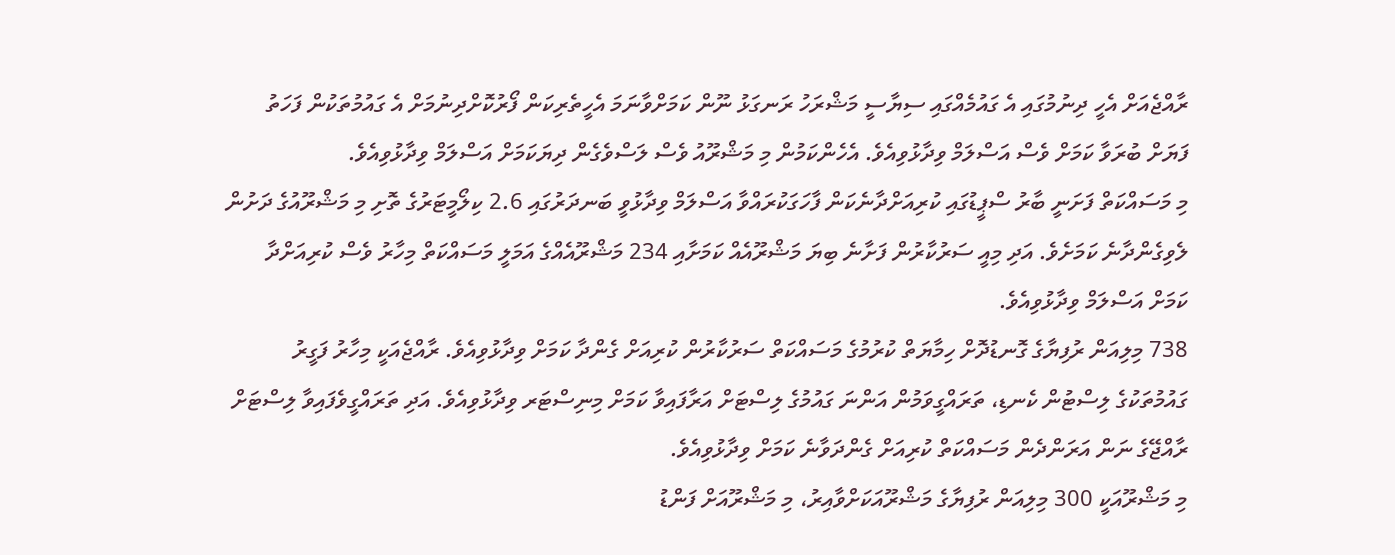ރާއްޖެއަށް އެހީ ދިނުމުގައި އެ ގައުމެއްގައި ސިޔާސީ މަޝްރަހު ރަނގަޅު ނޫން ކަމަށްވާނަމަ އެހީތެރިކަން ފޯރުކޮށްދިނުމަށް އެ ގައުމުތަކުން ފަހަތު ފަޔަށް ބުރަވާ ކަމަށް ވެސް އަސްލަމް ވިދާޅުވިއެވެ. އެހެންކަމުން މި މަޝްރޫއު ވެސް ލަސްވެގެން ދިޔަކަމަށް އަސްލަމް ވިދާޅުވިއެވެ.
މި މަސައްކަތް ފަށަނީ ބާރު ސްޕީޑުގައި ކުރިއަށްދާނެކަން ފާހަގަކުރައްވާ އަސްލަމް ވިދާޅުވީ ބަނދަރުގައި 2.6 ކިލޯމީޓަރުގެ ތޮށި މި މަޝްރޫއުގެ ދަށުން ލެވިގެންދާނެ ކަމަށެވެ. އަދި މިއީ ސަރުކާރުން ފަށާނެ ބިޔަ މަޝްރޫއެއް ކަމަށާއި 234 މަޝްރޫއެއްގެ އަމަލީ މަސައްކަތް މިހާރު ވެސް ކުރިއަށްދާ ކަމަށް އަސްލަމް ވިދާޅުވިއެވެ.
738 މިލިއަން ރުފިޔާގެ ގޮނޑުދޮށް ހިމާޔަތް ކުރުމުގެ މަސައްކަތް ސަރުކާރުން ކުރިއަށް ގެންދާ ކަމަށް ވިދާޅުވިއެވެ. ރާއްޖެއަކީ މިހާރު ފަގީރު ގައުމުތަކުގެ ލިސްޓުން ކެނޑި، ތަރައްގީވަމުން އަންނަ ގައުމުގެ ލިސްޓަށް އަރާފައިވާ ކަމަށް މިނިސްޓަރ ވިދާޅުވިއެވެ. އަދި ތަރައްގީވެފައިވާ ލިސްޓަށް ރާއްޖޭގެ ނަން އަރަންދެން މަސައްކަތް ކުރިއަށް ގެންދަވާނެ ކަމަށް ވިދާޅުވިއެވެ.
މި މަޝްރޫއަކީ 300 މިލިއަން ރުފިޔާގެ މަޝްރޫއަކަށްވާއިރު، މި މަޝްރޫއަށް ފަންޑު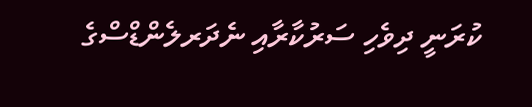ކުރަނީ ދިވެހި ސަރުކާރާއި ނެދަރލެންޑްސްގެ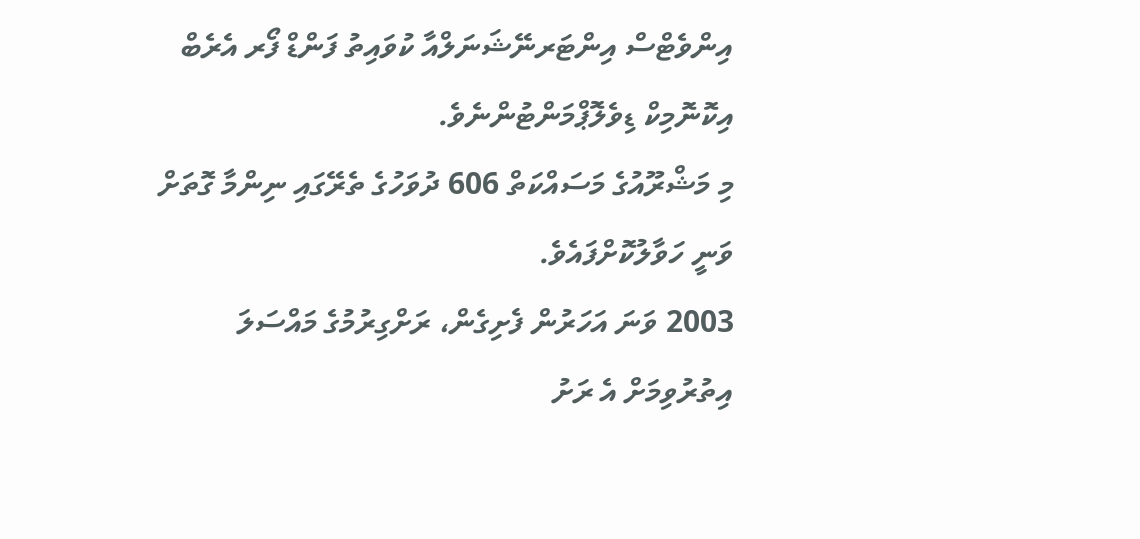އިންވެޓްސް އިންޓަރނޭޝަނަލްއާ ކުވައިތު ފަންޑް ފޯރ އެރެބް އިކޮނޮމިކް ޑިވެލޮޕްމަންޓުންނެވެ.
މި މަޝްރޫއުގެ މަސައްކަތް 606 ދުވަހުގެ ތެރޭގައި ނިންމާ ގޮތަށް ވަނީ ހަވާލުކޮށްފައެވެ.
2003 ވަނަ އަހަރުން ފެށިގެން، ރަށްގިރުމުގެ މައްސަލަ އިތުރުވިމަށް އެ ރަށު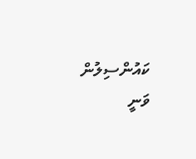ކައުންސިލުން ވަނީ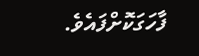ފާހަގަކޮށްފައެވެ.